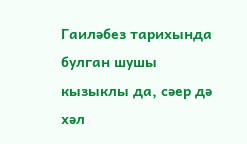Гаиләбез тарихында булган шушы кызыклы да, сәер дә хәл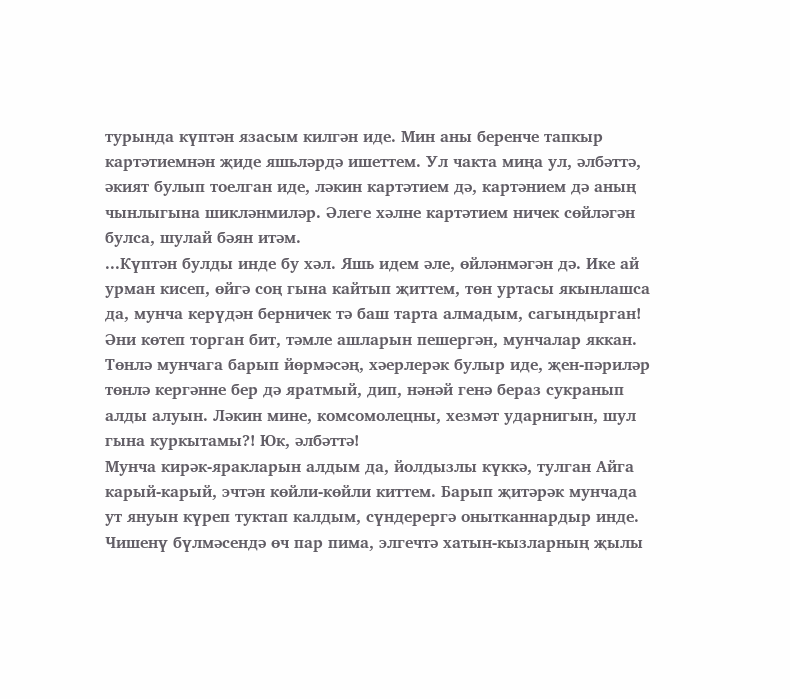турында күптән язасым килгән иде. Мин аны беренче тапкыр картәтиемнән җиде яшьләрдә ишеттем. Ул чакта миңа ул, әлбәттә, әкият булып тоелган иде, ләкин картәтием дә, картәнием дә аның чынлыгына шикләнмиләр. Әлеге хәлне картәтием ничек сөйләгән булса, шулай бәян итәм.
...Күптән булды инде бу хәл. Яшь идем әле, өйләнмәгән дә. Ике ай урман кисеп, өйгә соң гына кайтып җиттем, төн уртасы якынлашса да, мунча керүдән берничек тә баш тарта алмадым, сагындырган! Әни көтеп торган бит, тәмле ашларын пешергән, мунчалар яккан. Төнлә мунчага барып йөрмәсәң, хәерлерәк булыр иде, җен-пәриләр төнлә кергәнне бер дә яратмый, дип, нәнәй генә бераз сукранып алды алуын. Ләкин мине, комсомолецны, хезмәт ударнигын, шул гына куркытамы?! Юк, әлбәттә!
Мунча кирәк-яракларын алдым да, йолдызлы күккә, тулган Айга карый-карый, эчтән көйли-көйли киттем. Барып җитәрәк мунчада ут януын күреп туктап калдым, сүндерергә онытканнардыр инде. Чишенү бүлмәсендә өч пар пима, элгечтә хатын-кызларның җылы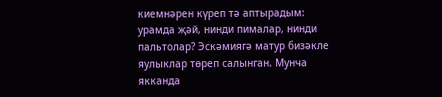киемнәрен күреп тә аптырадым: урамда җәй, нинди пималар, нинди пальтолар? Эскәмиягә матур бизәкле яулыклар төреп салынган. Мунча якканда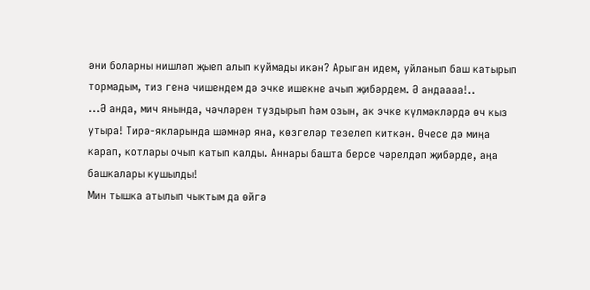әни боларны нишләп җыеп алып куймады икән? Арыган идем, уйланып баш катырып тормадым, тиз генә чишендем дә эчке ишекне ачып җибәрдем. Ә андаааа!..
...Ә анда, мич янында, чәчләрен туздырып һәм озын, ак эчке күлмәкләрдә өч кыз утыра! Тирә-якларында шәмнәр яна, көзгеләр тезелеп киткән. Өчесе дә миңа карап, котлары очып катып калды. Аннары башта берсе чәрелдәп җибәрде, аңа башкалары кушылды!
Мин тышка атылып чыктым да өйгә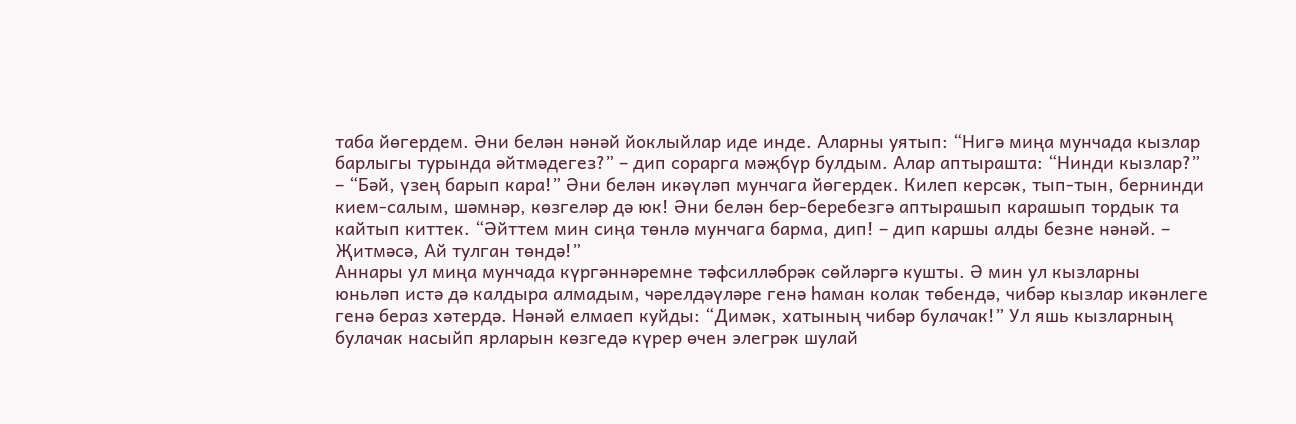таба йөгердем. Әни белән нәнәй йоклыйлар иде инде. Аларны уятып: “Нигә миңа мунчада кызлар барлыгы турында әйтмәдегез?” – дип сорарга мәҗбүр булдым. Алар аптырашта: “Нинди кызлар?” – “Бәй, үзең барып кара!” Әни белән икәүләп мунчага йөгердек. Килеп керсәк, тып-тын, бернинди кием-салым, шәмнәр, көзгеләр дә юк! Әни белән бер-беребезгә аптырашып карашып тордык та кайтып киттек. “Әйттем мин сиңа төнлә мунчага барма, дип! – дип каршы алды безне нәнәй. – Җитмәсә, Ай тулган төндә!”
Аннары ул миңа мунчада күргәннәремне тәфсилләбрәк сөйләргә кушты. Ә мин ул кызларны юньләп истә дә калдыра алмадым, чәрелдәүләре генә һаман колак төбендә, чибәр кызлар икәнлеге генә бераз хәтердә. Нәнәй елмаеп куйды: “Димәк, хатының чибәр булачак!” Ул яшь кызларның булачак насыйп ярларын көзгедә күрер өчен элегрәк шулай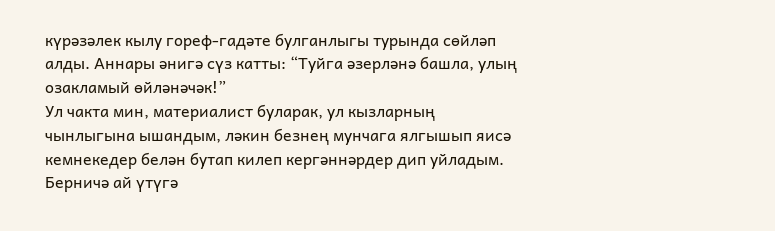күрәзәлек кылу гореф-гадәте булганлыгы турында сөйләп алды. Аннары әнигә сүз катты: “Туйга әзерләнә башла, улың озакламый өйләнәчәк!”
Ул чакта мин, материалист буларак, ул кызларның чынлыгына ышандым, ләкин безнең мунчага ялгышып яисә кемнекедер белән бутап килеп кергәннәрдер дип уйладым.
Берничә ай үтүгә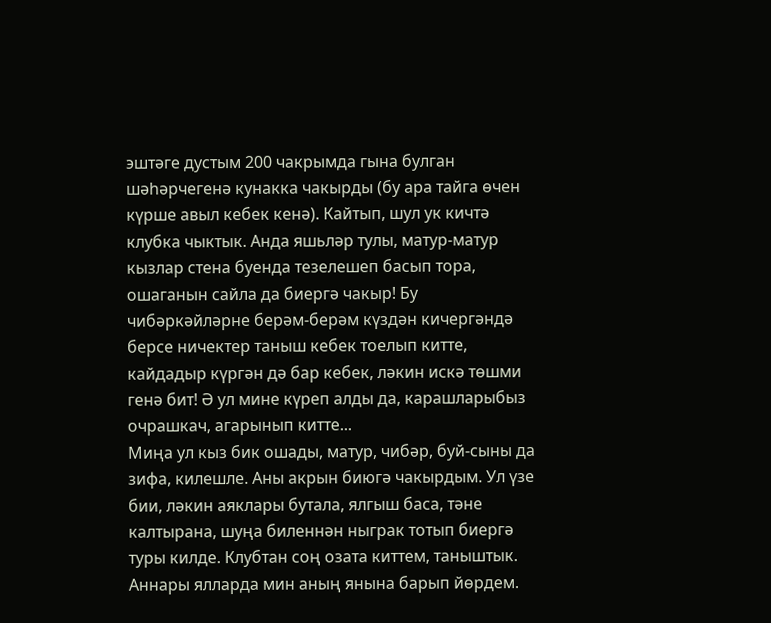эштәге дустым 200 чакрымда гына булган шәһәрчегенә кунакка чакырды (бу ара тайга өчен күрше авыл кебек кенә). Кайтып, шул ук кичтә клубка чыктык. Анда яшьләр тулы, матур-матур кызлар стена буенда тезелешеп басып тора, ошаганын сайла да биергә чакыр! Бу чибәркәйләрне берәм-берәм күздән кичергәндә берсе ничектер таныш кебек тоелып китте, кайдадыр күргән дә бар кебек, ләкин искә төшми генә бит! Ә ул мине күреп алды да, карашларыбыз очрашкач, агарынып китте...
Миңа ул кыз бик ошады, матур, чибәр, буй-сыны да зифа, килешле. Аны акрын биюгә чакырдым. Ул үзе бии, ләкин аяклары бутала, ялгыш баса, тәне калтырана, шуңа биленнән ныграк тотып биергә туры килде. Клубтан соң озата киттем, таныштык. Аннары ялларда мин аның янына барып йөрдем.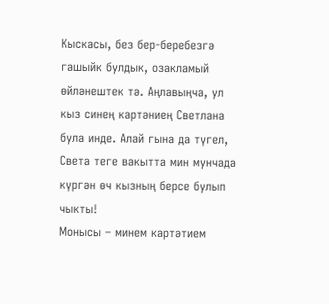Кыскасы, без бер-беребезгә гашыйк булдык, озакламый өйләнештек тә. Аңлавыңча, ул кыз синең картәниең Светлана була инде. Алай гына да түгел, Света теге вакытта мин мунчада күргән өч кызның берсе булып чыкты!
Монысы – минем картәтием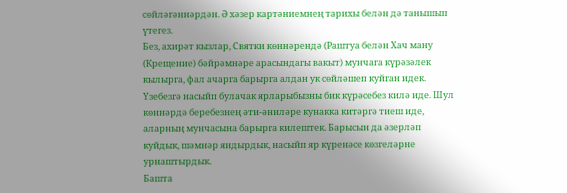сөйләгәннәрдән. Ә хәзер картәниемнең тарихы белән дә танышып үтегез.
Без, ахирәт кызлар, Святки көннәрендә (Раштуа белән Хач ману (Крещение) бәйрәмнәре арасындагы вакыт) мунчага күрәзәлек кылырга, фал ачарга барырга алдан ук сөйләшеп куйган идек. Үзебезгә насыйп булачак ярларыбызны бик күрәсебез килә иде. Шул көннәрдә беребезнең әти-әниләре кунакка китәргә тиеш иде, аларның мунчасына барырга килештек. Барысын да әзерләп куйдык, шәмнәр яндырдык, насыйп яр күренәсе көзгеләрне урнаштырдык.
Башта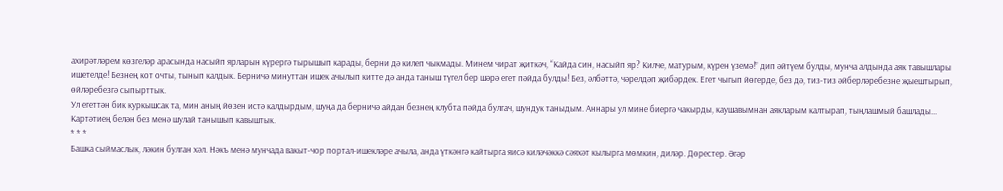ахирәтләрем көзгеләр арасында насыйп ярларын күрергә тырышып карады, берни дә килеп чыкмады. Минем чират җиткәч, “Кайда син, насыйп яр? Килче, матурым, күрен үземә!” дип әйтүем булды, мунча алдында аяк тавышлары ишетелде! Безнең кот очты, тынып калдык. Берничә минуттан ишек ачылып китте дә анда таныш түгел бер шәрә егет пәйда булды! Без, әлбәттә, чәрелдәп җибәрдек. Егет чыгып йөгерде, без дә, тиз-тиз әйберләребезне җыештырып, өйләребезгә сыпырттык.
Ул егеттән бик куркышсак та, мин аның йөзен истә калдырдым, шуңа да берничә айдан безнең клубта пәйда булгач, шундук таныдым. Аннары ул мине биергә чакырды, каушавымнан аякларым калтырап, тыңлашмый башлады... Картәтиең белән без менә шулай танышып кавыштык.
* * *
Башка сыймаслык, ләкин булган хәл. Нәкъ менә мунчада вакыт-чор портал-ишекләре ачыла, анда үткәнгә кайтырга яисә киләчәккә сәяхәт кылырга мөмкин, диләр. Дөрестер. Әгәр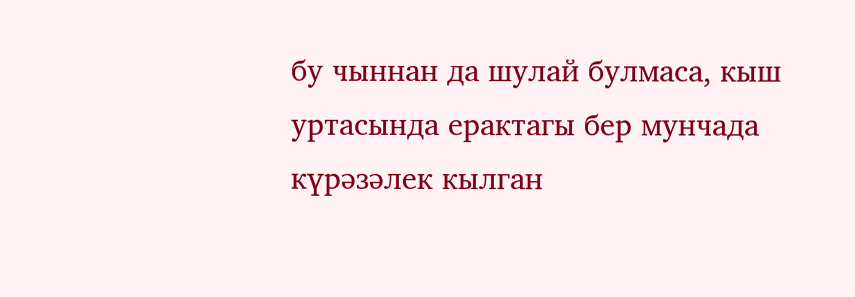бу чыннан да шулай булмаса, кыш уртасында ерактагы бер мунчада күрәзәлек кылган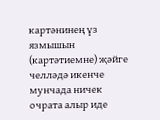картәнинең үз язмышын (картәтиемне) җәйге челләдә икенче мунчада ничек очрата алыр иде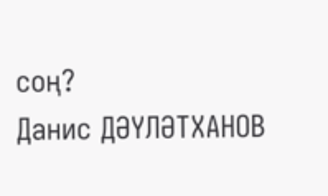соң?
Данис ДӘҮЛӘТХАНОВ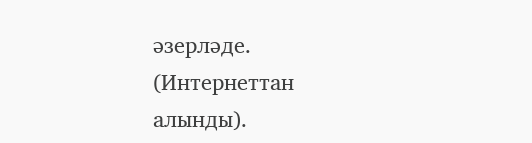әзерләде.
(Интернеттан алынды).